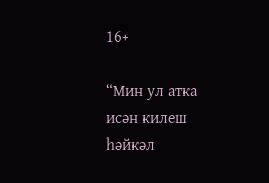16+

“Мин ул атка исән килеш һәйкәл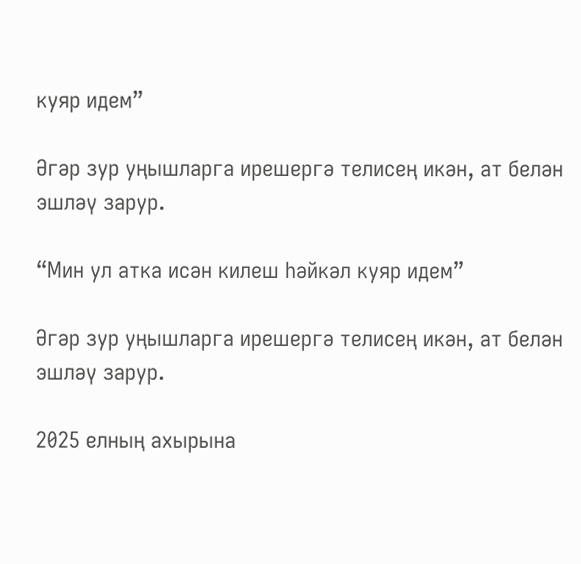куяр идем”

Әгәр зур уңышларга ирешергә телисең икән, ат белән эшләү зарур.

“Мин ул атка исән килеш һәйкәл куяр идем”

Әгәр зур уңышларга ирешергә телисең икән, ат белән эшләү зарур.

2025 елның ахырына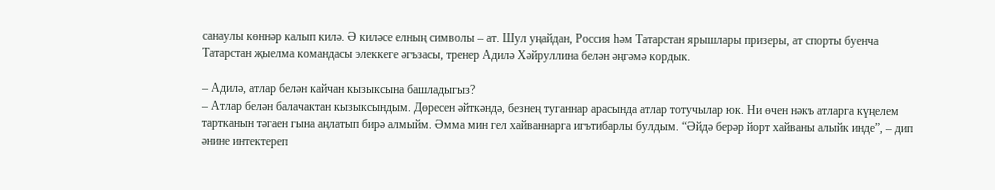санаулы көннәр калып килә. Ә киләсе елның символы – ат. Шул уңайдан, Россия һәм Татарстан ярышлары призеры, ат спорты буенча Татарстан җыелма командасы элеккеге әгъзасы, тренер Адилә Хәйруллина белән әңгәмә кордык.

– Адилә, атлар белән кайчан кызыксына башладыгыз?
– Атлар белән балачактан кызыксындым. Дөресен әйткәндә, безнең туганнар арасында атлар тотучылар юк. Ни өчен нәкъ атларга күңелем тартканын тәгаен гына аңлатып бирә алмыйм. Әмма мин гел хайваннарга игътибарлы булдым. “Әйдә берәр йорт хайваны алыйк инде”, – дип әнине интектереп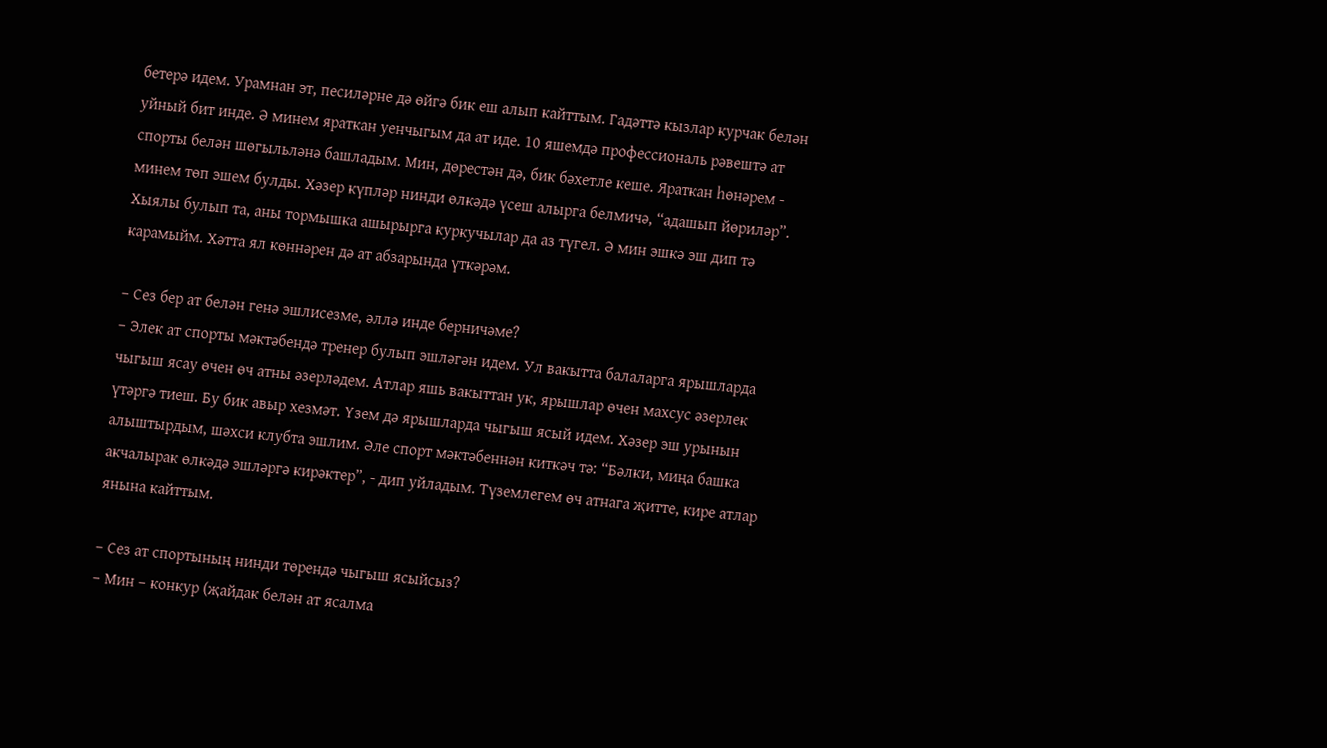бетерә идем. Урамнан эт, песиләрне дә өйгә бик еш алып кайттым. Гадәттә кызлар курчак белән уйный бит инде. Ә минем яраткан уенчыгым да ат иде. 10 яшемдә профессиональ рәвештә ат спорты белән шөгыльләнә башладым. Мин, дөрестән дә, бик бәхетле кеше. Яраткан һөнәрем - минем төп эшем булды. Хәзер күпләр нинди өлкәдә үсеш алырга белмичә, “адашып йөриләр”. Хыялы булып та, аны тормышка ашырырга куркучылар да аз түгел. Ә мин эшкә эш дип тә карамыйм. Хәтта ял көннәрен дә ат абзарында үткәрәм.

– Сез бер ат белән генә эшлисезме, әллә инде берничәме?
– Элек ат спорты мәктәбендә тренер булып эшләгән идем. Ул вакытта балаларга ярышларда чыгыш ясау өчен өч атны әзерләдем. Атлар яшь вакыттан ук, ярышлар өчен махсус әзерлек үтәргә тиеш. Бу бик авыр хезмәт. Үзем дә ярышларда чыгыш ясый идем. Хәзер эш урынын алыштырдым, шәхси клубта эшлим. Әле спорт мәктәбеннән киткәч тә: “Бәлки, миңа башка акчалырак өлкәдә эшләргә кирәктер”, - дип уйладым. Түземлегем өч атнага җитте, кире атлар янына кайттым.

– Сез ат спортының нинди төрендә чыгыш ясыйсыз?
– Мин – конкур (җайдак белән ат ясалма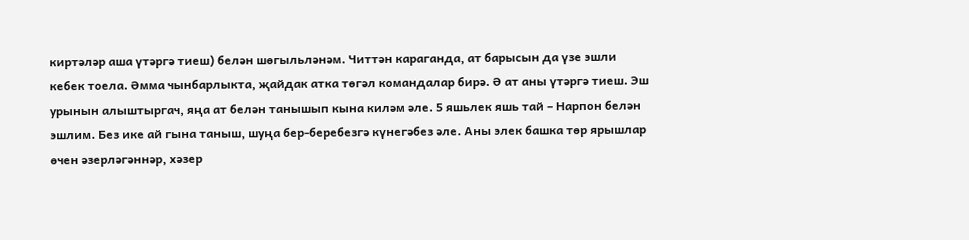киртәләр аша үтәргә тиеш) белән шөгыльләнәм. Читтән караганда, ат барысын да үзе эшли кебек тоела. Әмма чынбарлыкта, җайдак атка төгәл командалар бирә. Ә ат аны үтәргә тиеш. Эш урынын алыштыргач, яңа ат белән танышып кына киләм әле. 5 яшьлек яшь тай – Нарпон белән эшлим. Без ике ай гына таныш, шуңа бер-беребезгә күнегәбез әле. Аны элек башка төр ярышлар өчен әзерләгәннәр, хәзер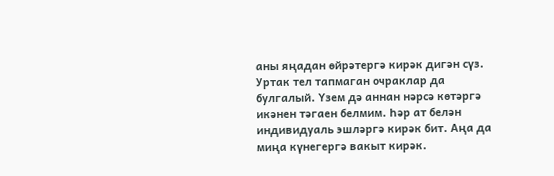аны яңадан өйрәтергә кирәк дигән сүз. Уртак тел тапмаган очраклар да булгалый. Үзем дә аннан нәрсә көтәргә икәнен тәгаен белмим. Һәр ат белән индивидуаль эшләргә кирәк бит. Аңа да миңа күнегергә вакыт кирәк.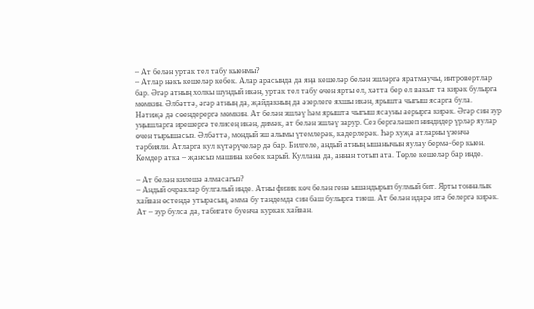– Ат белән уртак тел табу кыенмы?
– Атлар нәкъ кешеләр кебек. Алар арасында да яңа кешеләр белән эшләргә яратмаучы, интровертлар бар. Әгәр атның холкы шундый икән, уртак тел табу өчен ярты ел, хәтта бер ел вакыт та кирәк булырга мөмкин. Әлбәттә, әгәр атның да, җайдакның да әзерлеге яхшы икән, ярышта чыгыш ясарга була. Нәтиҗә дә сөендерергә мөмкин. Ат белән эшләү һәм ярышта чыгыш ясауны аерырга кирәк. Әгәр син зур уңышларга ирешергә телисең икән, димәк, ат белән эшләү зарур. Сез бергәләшеп ниндидер үрләр яулар өчен тырышасыз. Әлбәттә, мондый эш алымы үтемлерәк, кадерлерәк. Һәр хуҗа атларны үзенчә тәрбияли. Атларга кул күтәрүчеләр дә бар. Билгеле, андый атның ышанычын яулау бермә-бер кыен. Кемдер атка – җансыз машина кебек карый. Куллана да, аннан тотып ата. Төрле кешеләр бар инде.

– Ат белән килешә алмасагыз?
– Андый очраклар булгалый инде. Атны физик көч белән генә ышандырып булмый бит. Ярты тонналык хайван өстендә утырасың, әмма бу тандемда син баш булырга тиеш. Ат белән идарә итә белергә кирәк. Ат – зур булса да, табигате буенча куркак хайван.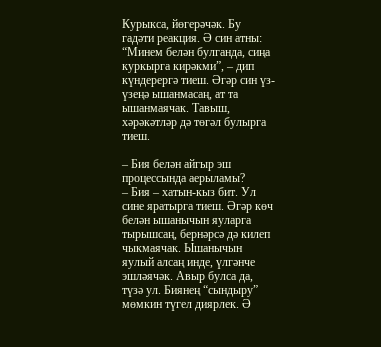Курыкса, йөгерәчәк. Бу гадәти реакция. Ә син атны: “Минем белән булганда, сиңа куркырга кирәкми”, – дип күндерергә тиеш. Әгәр син үз-үзеңә ышанмасаң, ат та ышанмаячак. Тавыш, хәрәкәтләр дә төгәл булырга тиеш.

– Бия белән айгыр эш процессында аерыламы?
– Бия – хатын-кыз бит. Ул сине яратырга тиеш. Әгәр көч белән ышанычын яуларга тырышсаң, бернәрсә дә килеп чыкмаячак. Ышанычын яулый алсаң инде, үлгәнче эшләячәк. Авыр булса да, түзә ул. Биянең “сындыру” мөмкин түгел диярлек. Ә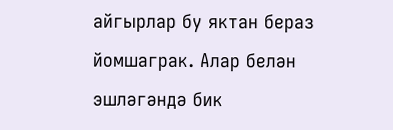айгырлар бу яктан бераз йомшаграк. Алар белән эшләгәндә бик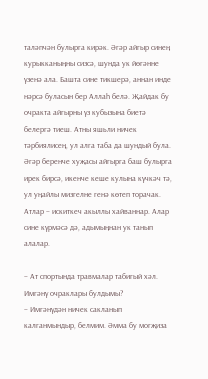таләпчән булырга кирәк. Әгәр айгыр синең курыкканыңны сизсә, шунда ук йөгәнне үзенә ала. Башта сине тикшерә, аннан инде нәрсә буласын бер Аллаһ белә. Җайдак бу очракта айгырны үз кубызына биетә белергә тиеш. Атны яшьли ничек тәрбиялисең, ул алга таба да шундый була. Әгәр беренче хуҗасы айгырга баш булырга ирек бирсә, икенче кеше кулына күчкәч тә, ул уңайлы мизгелне генә көтеп торачак. Атлар – искиткеч акыллы хайваннар. Алар сине күрмәсә дә, адымыңнан ук танып алалар.

– Ат спортында травмалар табигый хәл. Имгәнү очраклары булдымы?
– Имгәнүдән ничек сакланып калганмындыр, белмим. Әмма бу могҗиза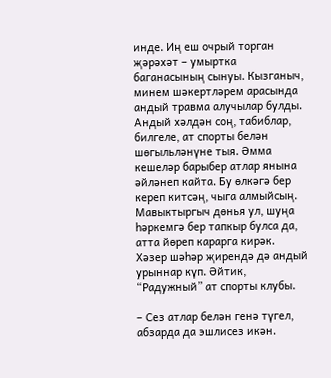инде. Иң еш очрый торган җәрәхәт – умыртка баганасының сынуы. Кызганыч, минем шәкертләрем арасында андый травма алучылар булды. Андый хәлдән соң, табиблар, билгеле, ат спорты белән шөгыльләнүне тыя. Әмма кешеләр барыбер атлар янына әйләнеп кайта. Бу өлкәгә бер кереп китсәң, чыга алмыйсың. Мавыктыргыч дөнья ул, шуңа һәркемгә бер тапкыр булса да, атта йөреп карарга кирәк. Хәзер шәһәр җирендә дә андый урыннар күп. Әйтик, “Радужный” ат спорты клубы.

– Сез атлар белән генә түгел, абзарда да эшлисез икән.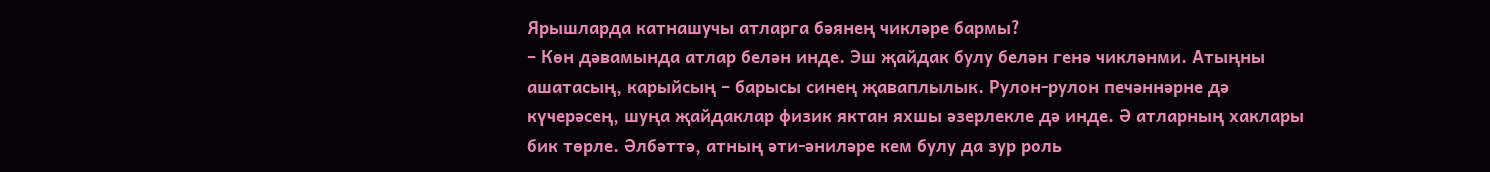Ярышларда катнашучы атларга бәянең чикләре бармы?
– Көн дәвамында атлар белән инде. Эш җайдак булу белән генә чикләнми. Атыңны ашатасың, карыйсың – барысы синең җаваплылык. Рулон-рулон печәннәрне дә күчерәсең, шуңа җайдаклар физик яктан яхшы әзерлекле дә инде. Ә атларның хаклары бик төрле. Әлбәттә, атның әти-әниләре кем булу да зур роль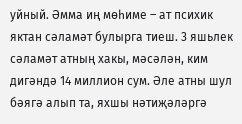уйный. Әмма иң мөһиме – ат психик яктан сәламәт булырга тиеш. 3 яшьлек сәламәт атның хакы, мәсәлән, ким дигәндә 14 миллион сум. Әле атны шул бәягә алып та, яхшы нәтиҗәләргә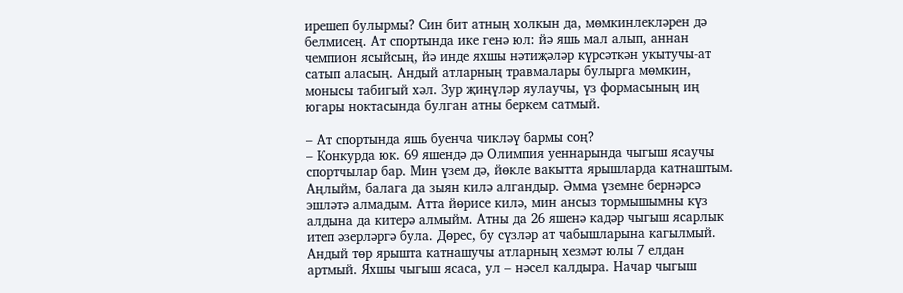ирешеп булырмы? Син бит атның холкын да, мөмкинлекләрен дә белмисең. Ат спортында ике генә юл: йә яшь мал алып, аннан чемпион ясыйсың, йә инде яхшы нәтиҗәләр күрсәткән укытучы-ат сатып аласың. Андый атларның травмалары булырга мөмкин, монысы табигый хәл. Зур җиңүләр яулаучы, үз формасының иң югары ноктасында булган атны беркем сатмый.

– Ат спортында яшь буенча чикләү бармы соң?
– Конкурда юк. 69 яшендә дә Олимпия уеннарында чыгыш ясаучы спортчылар бар. Мин үзем дә, йөкле вакытта ярышларда катнаштым. Аңлыйм, балага да зыян килә алгандыр. Әмма үземне бернәрсә эшләтә алмадым. Атта йөрисе килә, мин ансыз тормышымны күз алдына да китерә алмыйм. Атны да 26 яшенә кадәр чыгыш ясарлык итеп әзерләргә була. Дөрес, бу сүзләр ат чабышларына кагылмый. Андый төр ярышта катнашучы атларның хезмәт юлы 7 елдан артмый. Яхшы чыгыш ясаса, ул – нәсел калдыра. Начар чыгыш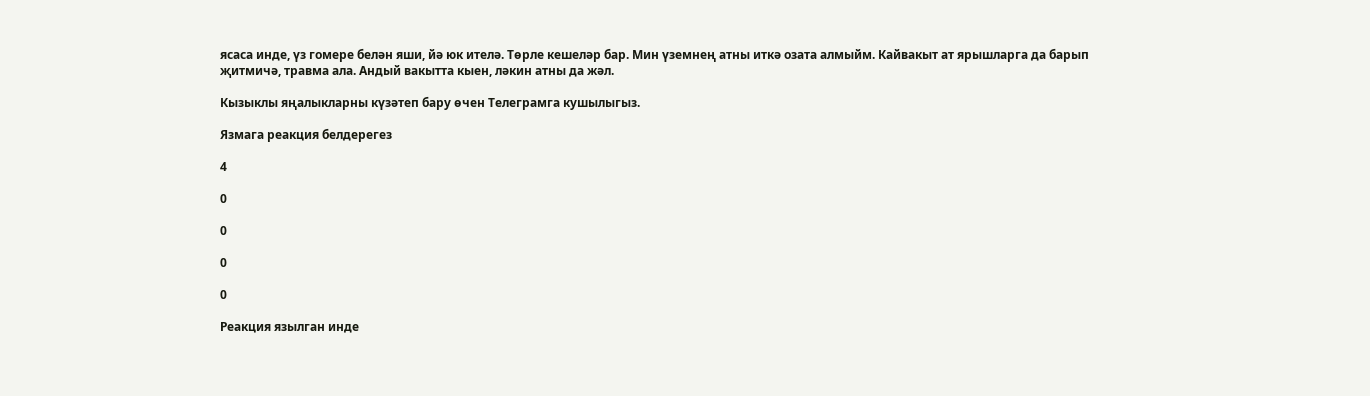ясаса инде, үз гомере белән яши, йә юк ителә. Төрле кешеләр бар. Мин үземнең атны иткә озата алмыйм. Кайвакыт ат ярышларга да барып җитмичә, травма ала. Андый вакытта кыен, ләкин атны да жәл.

Кызыклы яңалыкларны күзәтеп бару өчен Телеграмга кушылыгыз.

Язмага реакция белдерегез

4

0

0

0

0

Реакция язылган инде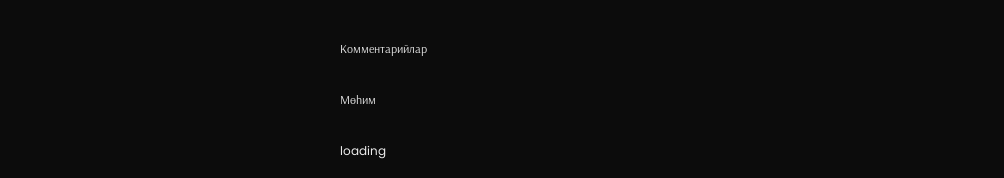Комментарийлар

Мөһим

loading